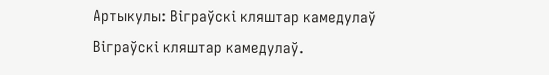Артыкулы: Віграўскі кляштар камедулаў
Віграўскі кляштар камедулаў.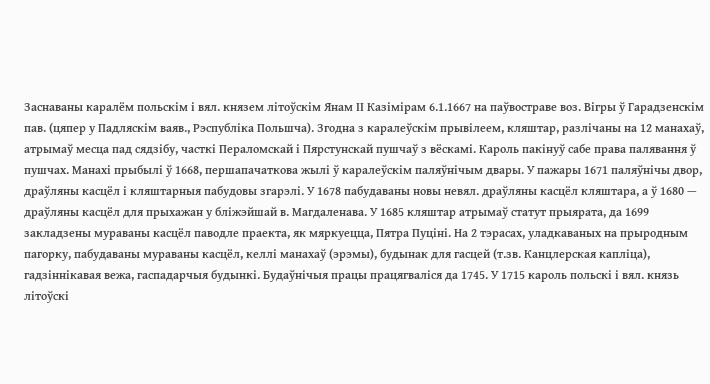Заснаваны каралём польскім і вял. князем літоўскім Янам ІІ Казімірам 6.1.1667 на паўвостраве воз. Вігры ў Гарадзенскім пав. (цяпер у Падляскім ваяв., Рэспубліка Польшча). Згодна з каралеўскім прывілеем, кляштар, разлічаны на 12 манахаў, атрымаў месца пад сядзібу, часткі Пераломскай і Пярстунскай пушчаў з вёскамі. Кароль пакінуў сабе права палявання ў пушчах. Манахі прыбылі ў 1668, першапачаткова жылі ў каралеўскім паляўнічым двары. У пажары 1671 паляўнічы двор, драўляны касцёл і кляштарныя пабудовы згарэлі. У 1678 пабудаваны новы невял. драўляны касцёл кляштара, а ў 1680 — драўляны касцёл для прыхажан у бліжэйшай в. Магдаленава. У 1685 кляштар атрымаў статут прыярата, да 1699 закладзены мураваны касцёл паводле праекта, як мяркуецца, Пятра Пуціні. На 2 тэрасах, уладкаваных на прыродным пагорку, пабудаваны мураваны касцёл, келлі манахаў (эрэмы), будынак для гасцей (т.зв. Канцлерская капліца), гадзіннікавая вежа, гаспадарчыя будынкі. Будаўнічыя працы працягваліся да 1745. У 1715 кароль польскі і вял. князь літоўскі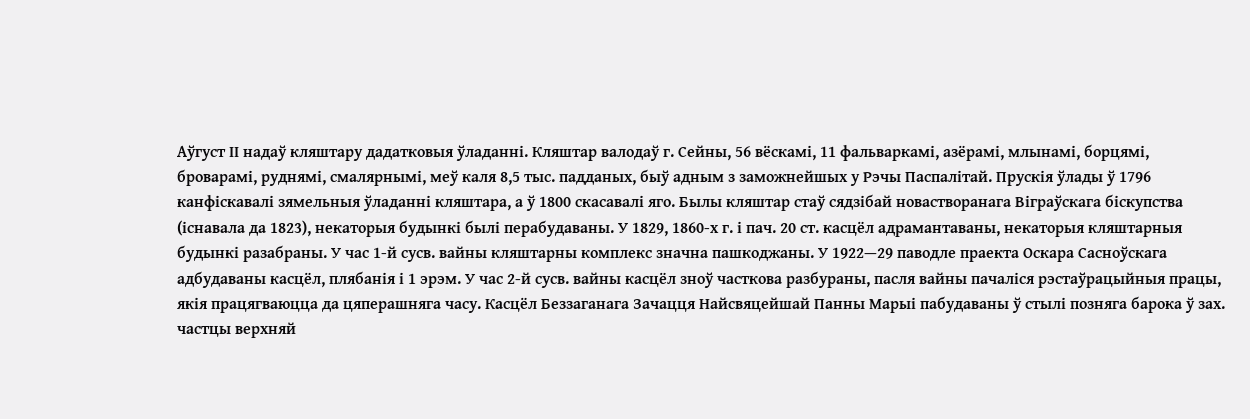Аўгуст ІІ надаў кляштару дадатковыя ўладанні. Кляштар валодаў г. Сейны, 56 вёскамі, 11 фальваркамі, азёрамі, млынамі, борцямі, броварамі, руднямі, смалярнымі, меў каля 8,5 тыс. падданых, быў адным з заможнейшых у Рэчы Паспалітай. Прускія ўлады ў 1796 канфіскавалі зямельныя ўладанні кляштара, а ў 1800 скасавалі яго. Былы кляштар стаў сядзібай новастворанага Віграўскага біскупства (існавала да 1823), некаторыя будынкі былі перабудаваны. У 1829, 1860-х г. і пач. 20 ст. касцёл адрамантаваны, некаторыя кляштарныя будынкі разабраны. У час 1-й сусв. вайны кляштарны комплекс значна пашкоджаны. У 1922—29 паводле праекта Оскара Сасноўскага адбудаваны касцёл, плябанія і 1 эрэм. У час 2-й сусв. вайны касцёл зноў часткова разбураны, пасля вайны пачаліся рэстаўрацыйныя працы, якія працягваюцца да цяперашняга часу. Касцёл Беззаганага Зачацця Найсвяцейшай Панны Марыі пабудаваны ў стылі позняга барока ў зах. частцы верхняй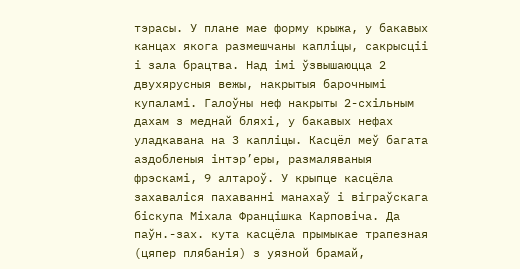тэрасы. У плане мае форму крыжа, у бакавых канцах якога размешчаны капліцы, сакрысціі і зала брацтва. Над імі ўзвышаюцца 2 двухярусныя вежы, накрытыя барочнымі купаламі. Галоўны неф накрыты 2-схільным дахам з меднай бляхі, у бакавых нефах уладкавана на 3 капліцы. Касцёл меў багата аздобленыя інтэр’еры, размаляваныя фрэскамі, 9 алтароў. У крыпце касцёла захаваліся пахаванні манахаў і віграўскага біскупа Міхала Францішка Карповіча. Да паўн.-зах. кута касцёла прымыкае трапезная (цяпер плябанія) з уязной брамай,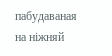пабудаваная на ніжняй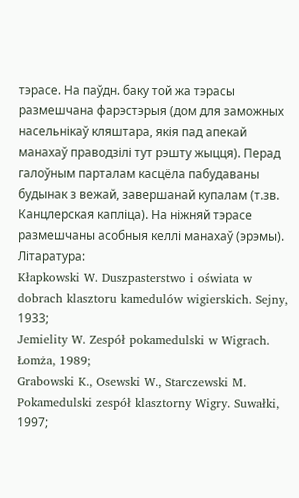тэрасе. На паўдн. баку той жа тэрасы размешчана фарэстэрыя (дом для заможных насельнікаў кляштара, якія пад апекай манахаў праводзілі тут рэшту жыцця). Перад галоўным парталам касцёла пабудаваны будынак з вежай, завершанай купалам (т.зв. Канцлерская капліца). На ніжняй тэрасе размешчаны асобныя келлі манахаў (эрэмы).
Літаратура:
Kłapkowski W. Duszpasterstwo i oświata w dobrach klasztoru kamedulów wigierskich. Sejny, 1933;
Jemielity W. Zespół pokamedulski w Wigrach. Łomża, 1989;
Grabowski K., Osewski W., Starczewski M. Pokamedulski zespół klasztorny Wigry. Suwałki, 1997;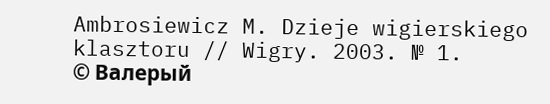Ambrosiewicz M. Dzieje wigierskiego klasztoru // Wigry. 2003. № 1.
© Валерый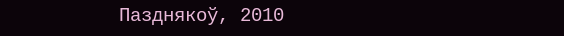Пазднякоў, 2010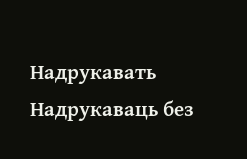Надрукавать Надрукаваць без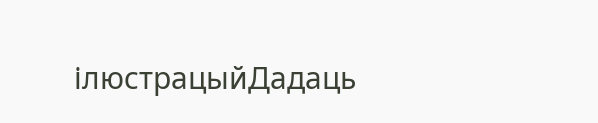ілюстрацыйДадаць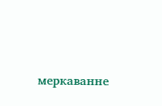меркаванне